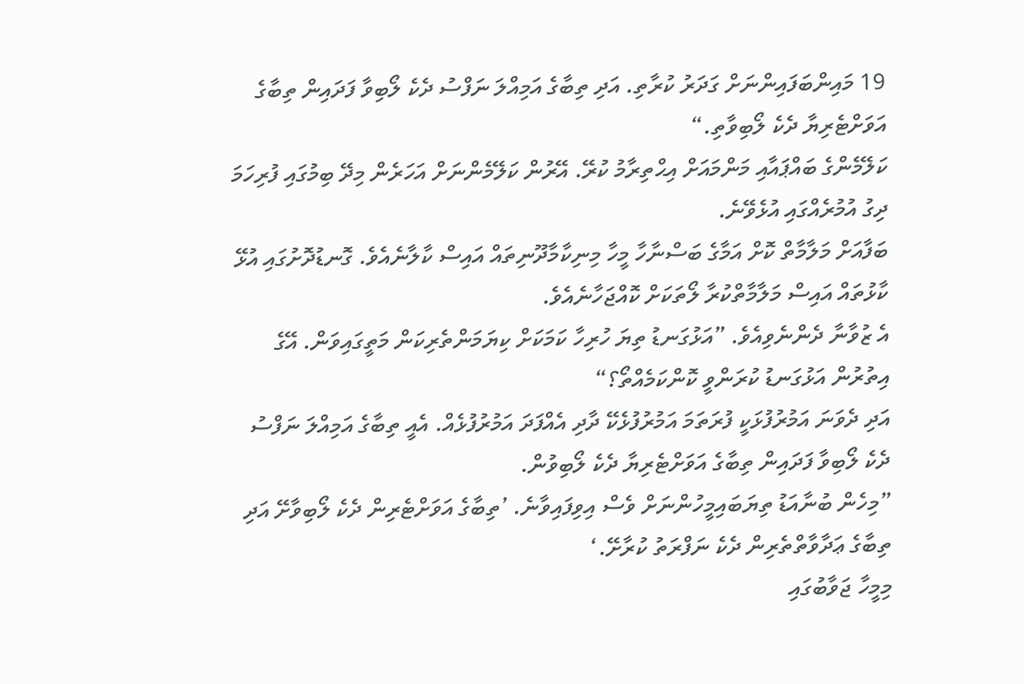19 މައިންބަފައިންނަށް ގަދަރު ކުރާތި. އަދި ތިބާގެ އަމިއްލަ ނަފްސު ދެކެ ލޯބިވާ ފަދައިން ތިބާގެ އަވަށްޓެރިޔާ ދެކެ ލޯބިވާތި.“
ކަލޭމެންގެ ބައްޕައާއި މަންމައަށް އިޙްތިރާމު ކުރޭ. އޭރުން ކަލޭމެންނަށް އަހަރެން މިދޭ ބިމުގައި ފުރިހަމަ ދިގު އުމުރެއްގައި އުޅެވޭނެ.
ބަފާއަށް މަލާމާތް ކޮށް އަމާގެ ބަސްނާހާ މީހާ މިނިކާމާދޫނިތައް އައިސް ކާލާނެއެވެ. ގޮނޑުދޮށުގައި އުޅޭ ކާޅުތައް އައިސް މަލާމާތްކުރާ ލޯތަކަށް ކޮއްޖަހާނެއެވެ.
އެ ޒުވާނާ ދެންނެވިއެވެ. ”އަޅުގަނޑު ތިޔަ ހުރިހާ ކަމަކަށް ކިޔަމަންތެރިކަން މަތީގައިވަން. އޭގެ އިތުރުން އަޅުގަނޑު ކުރަންވީ ކޮންކަމެއްތޯ؟“
އަދި ދެވަނަ އަމުރުފުޅަކީ ފުރަތަމަ އަމުރުފުޅެކޭ ދާދި އެއްފަދަ އަމުރުފުޅެއް. އެއީ ތިބާގެ އަމިއްލަ ނަފްސު ދެކެ ލޯބިވާ ފަދައިން ތިބާގެ އަވަށްޓެރިޔާ ދެކެ ލޯބިވުން.
”މިހެން ބުނާއަޑު ތިޔަބައިމީހުންނަށް ވެސް އިވިފައިވާނެ. ’ތިބާގެ އަވަށްޓެރިން ދެކެ ލޯބިވާށޭ އަދި ތިބާގެ ޢަދާވާތްތެރިން ދެކެ ނަފްރަތު ކުރާށޭ.‘
މިމީހާ ޖަވާބުގައި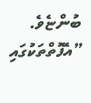ބުންޏެވެ. ”އެފޮތްތަކުގައި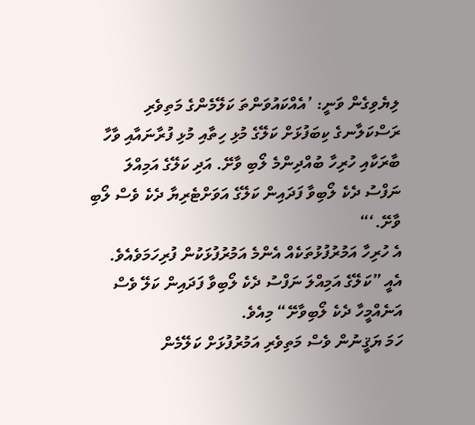ލިޔެވިގެން ވަނީ: ’އެއްކައުވަންތަ ކަލޭމެންގެ މަތިވެރި ރަސްކަލާނގެ ކިބަފުޅަށް ކަލޭގެ މުޅި ހިތާއި މުޅި ފުރާނައާއި ވާހާ ބާރަކާއި ހުރިހާ ބުއްދިންމެ ލޯބި ވާށޭ. އަދި ކަލޭގެ އަމިއްލަ ނަފްސު ދެކެ ލޯބިވާ ފަދައިން ކަލޭގެ އަވަށްޓެރިޔާ ދެކެ ވެސް ލޯބި ވާށޭ.‘“
އެ ހުރިހާ އަމުރުފުޅުތަކެއް އެންމެ އަމުރުފުޅަކުން ފުރިހަމަވެއެވެ. އެއީ ”ކަލޭގެ އަމިއްލަ ނަފްސު ދެކެ ލޯބިވާ ފަދައިން ކަލޭ ވެސް އަނެއްމީހާ ދެކެ ލޯބިވާށޭ“ މިއެވެ.
ހަމަ ޔަޤީނުން ވެސް މަތިވެރި އަމުރުފުޅަށް ކަލޭމެން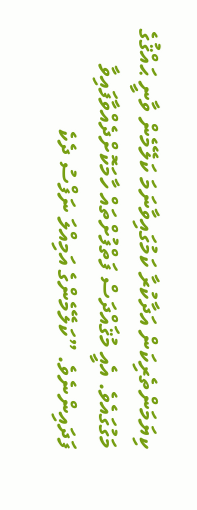ކިޔަމަންތެރިކަން އަދާކުރާ ކަމުގައިވާނަމަ ކަލޭމެން ވާނީ ޙައްޤުގެ މަގުގައެވެ. އެއީ މުޤައްދަސް ފަތްފުށްތައް ހާމަކޮށްދެއްވާފައިވާ ފަދައިންނެވެ. ”ކަލޭމެންގެ އަމިއްލަ ނަފްސު ދެކެ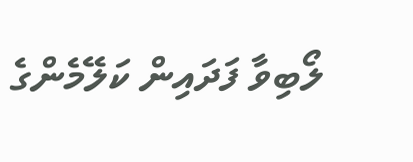ލޯބިވާ ފަދައިން ކަލޭމެންގެ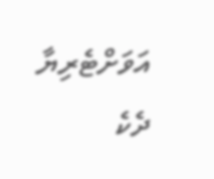އަވަށްޓެރިޔާ ދެކެ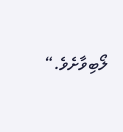ލޯބިވާށެވެ.“